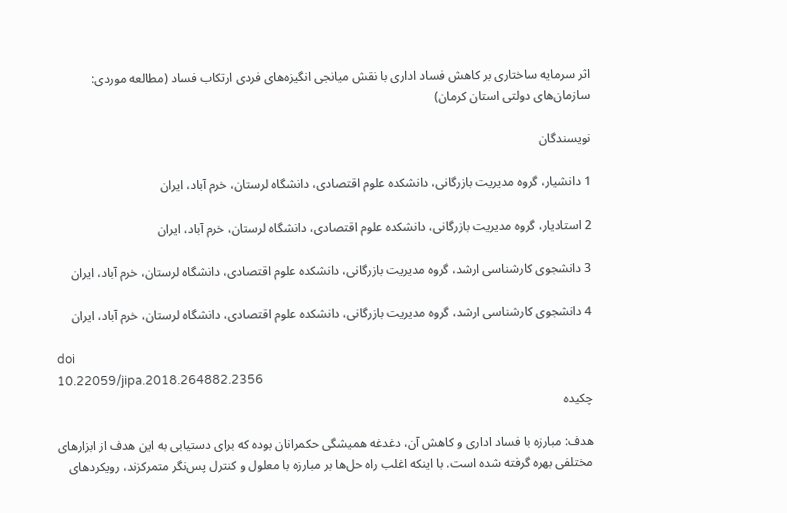اثر سرمایه ساختاری بر کاهش فساد اداری با نقش میانجی انگیزه‌های فردی ارتکاب فساد (مطالعه موردی: سازمان‌های دولتی استان کرمان)

نویسندگان

1 دانشیار، گروه مدیریت بازرگانی، دانشکده علوم اقتصادی، دانشگاه لرستان، خرم آباد، ایران

2 استادیار، گروه مدیریت بازرگانی، دانشکده علوم اقتصادی، دانشگاه لرستان، خرم آباد، ایران

3 دانشجوی کارشناسی ارشد، گروه مدیریت بازرگانی، دانشکده علوم اقتصادی، دانشگاه لرستان، خرم آباد، ایران

4 دانشجوی کارشناسی ارشد، گروه مدیریت بازرگانی، دانشکده علوم اقتصادی، دانشگاه لرستان، خرم آباد، ایران

doi
10.22059/jipa.2018.264882.2356
چکیده

هدف: مبارزه با فساد اداری و کاهش آن، دغدغه همیشگی حکمرانان بوده که برای دستیابی به این هدف از ابزارهای مختلفی بهره گرفته شده است. با اینکه اغلب راه حل‌ها بر مبارزه با معلول و کنترل پس‌نگر متمرکزند، رویکردهای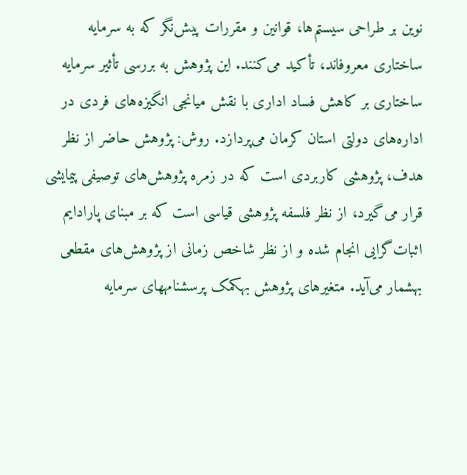نوین بر طراحی سیستم‌ها، قوانین و مقررات پیش‌نگر که به سرمایه ساختاری معروفاند، تأکید می‌کنند. این پژوهش به بررسی تأثیر سرمایه ساختاری بر کاهش فساد اداری با نقش میانجی انگیزه‌های فردی در اداره‌های دولتی استان کرمان می‌پردازد. روش: پژوهش حاضر از نظر هدف، پژوهشی کاربردی است که در زمره پژوهش‌های توصیفی پیمایشی قرار می‌گیرد، از نظر فلسفه پژوهشی قیاسی است که بر مبنای پارادایم اثبات‌گرایی انجام شده و از نظر شاخص زمانی از پژوهش‌های مقطعی بهشمار می‌آید. متغیرهای پژوهش بهکمک پرسشنامههای سرمایه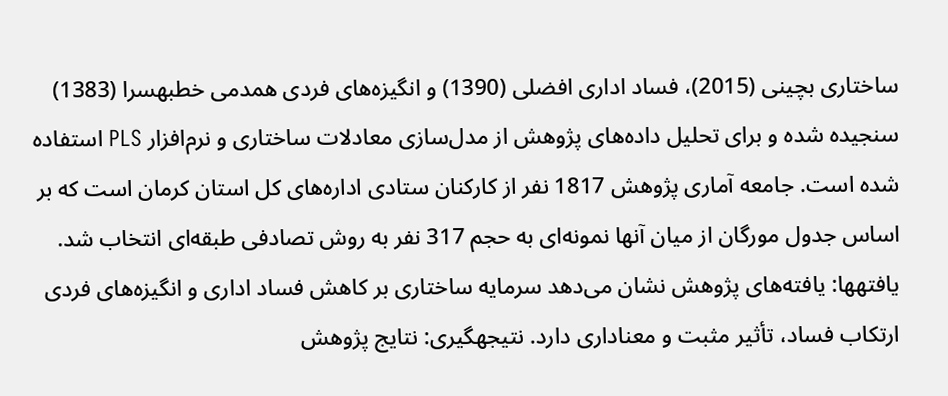ساختاری بچینی (2015)، فساد اداری افضلی (1390) و انگیزه‌های فردی همدمی خطبهسرا (1383) سنجیده شده و برای تحلیل داده‌های پژوهش از مدل‌سازی معادلات ساختاری و نرم‌افزار PLS استفاده شده است. جامعه آماری پژوهش 1817 نفر از کارکنان ستادی اداره‌های کل استان کرمان است که بر اساس جدول مورگان از میان آنها نمونه‌ای به حجم 317 نفر به روش تصادفی طبقه‌ای انتخاب شد. یافتهها: یافته‌های پژوهش نشان می‌دهد سرمایه ساختاری بر کاهش فساد اداری و انگیزه‌های فردی ارتکاب فساد، تأثیر مثبت و معناداری دارد. نتیجهگیری: نتایج پژوهش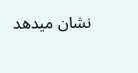نشان‌ میدهد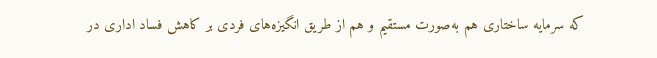که سرمایه ساختاری هم به‌صورت مستقیم و هم از طریق انگیزه‌های فردی بر کاهش فساد اداری در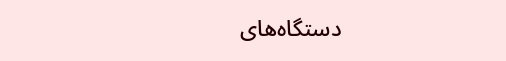دستگاه‌های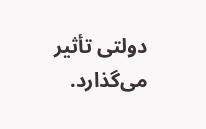دولتی تأثیر می‌گذارد.